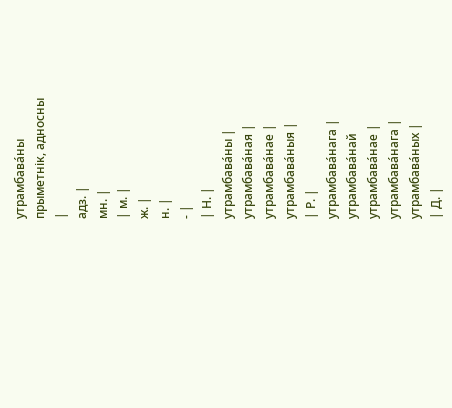утрамбава́ны
прыметнік, адносны
|
адз. |
мн. |
| м. |
ж. |
н. |
- |
| Н. |
утрамбава́ны |
утрамбава́ная |
утрамбава́нае |
утрамбава́ныя |
| Р. |
утрамбава́нага |
утрамбава́най утрамбава́нае |
утрамбава́нага |
утрамбава́ных |
| Д. |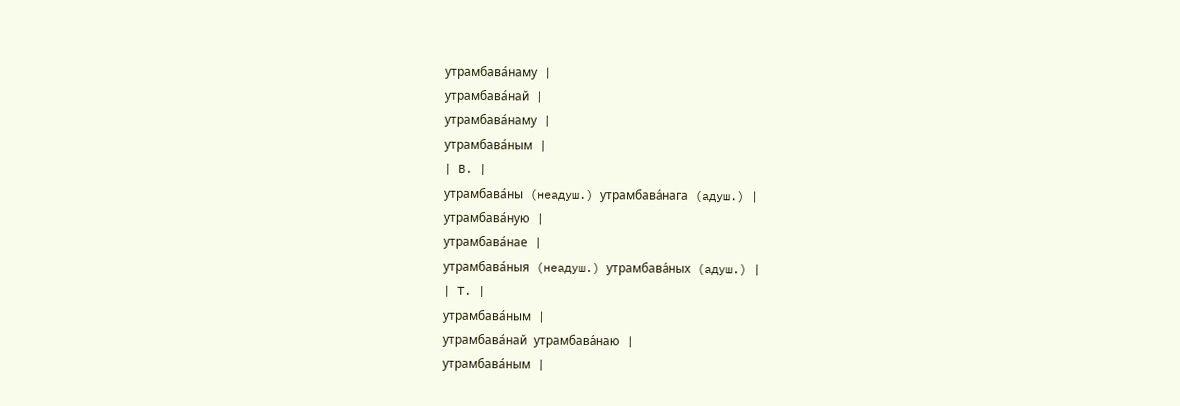утрамбава́наму |
утрамбава́най |
утрамбава́наму |
утрамбава́ным |
| В. |
утрамбава́ны (неадуш.) утрамбава́нага (адуш.) |
утрамбава́ную |
утрамбава́нае |
утрамбава́ныя (неадуш.) утрамбава́ных (адуш.) |
| Т. |
утрамбава́ным |
утрамбава́най утрамбава́наю |
утрамбава́ным |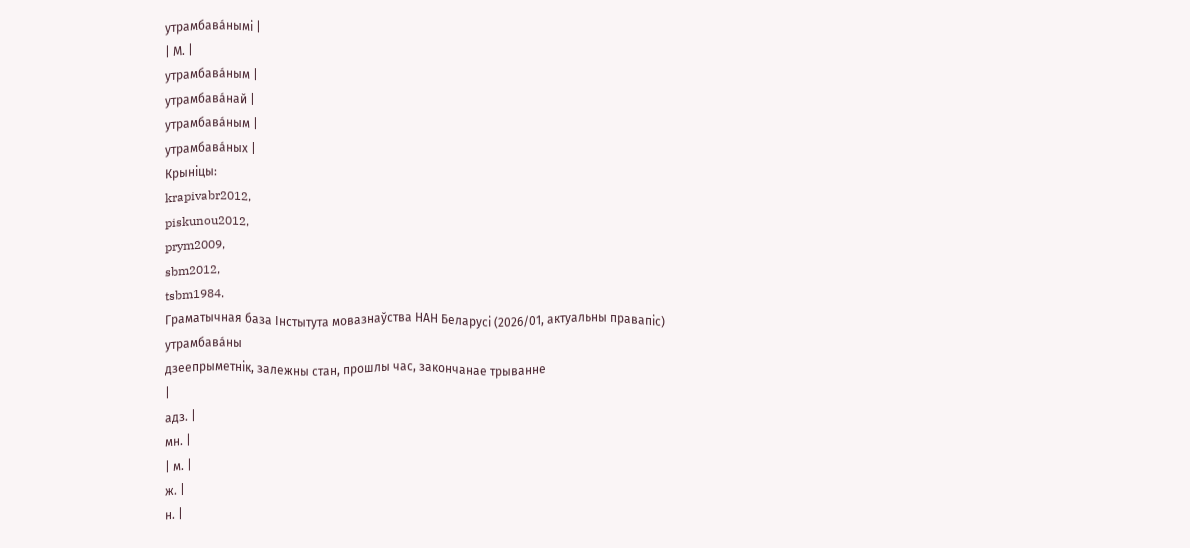утрамбава́нымі |
| М. |
утрамбава́ным |
утрамбава́най |
утрамбава́ным |
утрамбава́ных |
Крыніцы:
krapivabr2012,
piskunou2012,
prym2009,
sbm2012,
tsbm1984.
Граматычная база Інстытута мовазнаўства НАН Беларусі (2026/01, актуальны правапіс)
утрамбава́ны
дзеепрыметнік, залежны стан, прошлы час, закончанае трыванне
|
адз. |
мн. |
| м. |
ж. |
н. |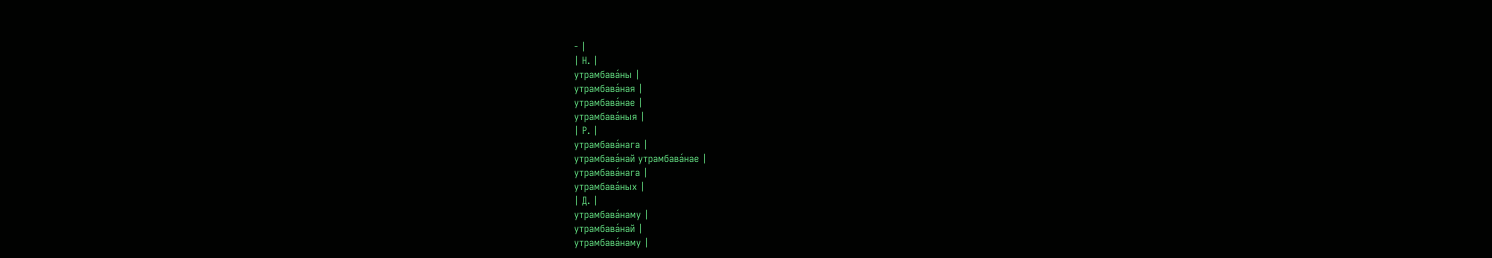- |
| Н. |
утрамбава́ны |
утрамбава́ная |
утрамбава́нае |
утрамбава́ныя |
| Р. |
утрамбава́нага |
утрамбава́най утрамбава́нае |
утрамбава́нага |
утрамбава́ных |
| Д. |
утрамбава́наму |
утрамбава́най |
утрамбава́наму |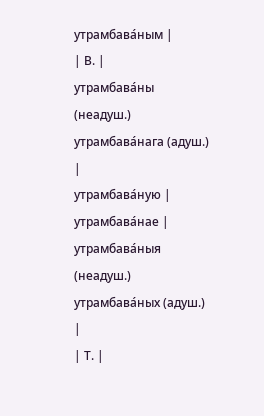утрамбава́ным |
| В. |
утрамбава́ны (неадуш.) утрамбава́нага (адуш.) |
утрамбава́ную |
утрамбава́нае |
утрамбава́ныя (неадуш.) утрамбава́ных (адуш.) |
| Т. |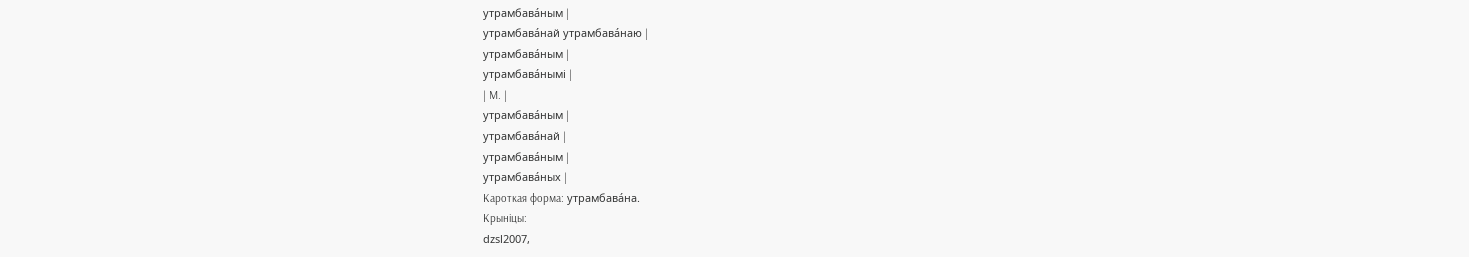утрамбава́ным |
утрамбава́най утрамбава́наю |
утрамбава́ным |
утрамбава́нымі |
| М. |
утрамбава́ным |
утрамбава́най |
утрамбава́ным |
утрамбава́ных |
Кароткая форма: утрамбава́на.
Крыніцы:
dzsl2007,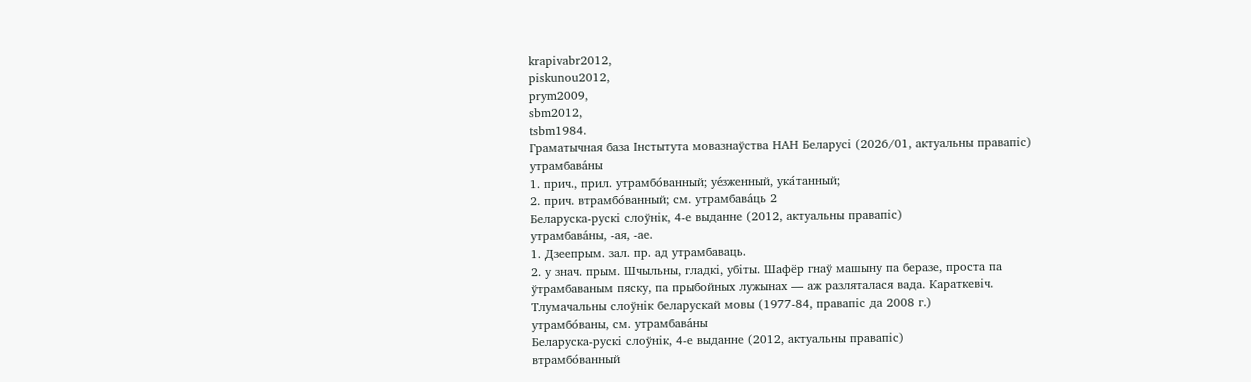krapivabr2012,
piskunou2012,
prym2009,
sbm2012,
tsbm1984.
Граматычная база Інстытута мовазнаўства НАН Беларусі (2026/01, актуальны правапіс)
утрамбава́ны
1. прич., прил. утрамбо́ванный; уе́зженный, ука́танный;
2. прич. втрамбо́ванный; см. утрамбава́ць 2
Беларуска-рускі слоўнік, 4-е выданне (2012, актуальны правапіс)
утрамбава́ны, ‑ая, ‑ае.
1. Дзеепрым. зал. пр. ад утрамбаваць.
2. у знач. прым. Шчыльны, гладкі, убіты. Шафёр гнаў машыну па беразе, проста па ўтрамбаваным пяску, па прыбойных лужынах — аж разляталася вада. Караткевіч.
Тлумачальны слоўнік беларускай мовы (1977-84, правапіс да 2008 г.)
утрамбо́ваны, см. утрамбава́ны
Беларуска-рускі слоўнік, 4-е выданне (2012, актуальны правапіс)
втрамбо́ванный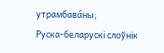утрамбава́ны;
Руска-беларускі слоўнік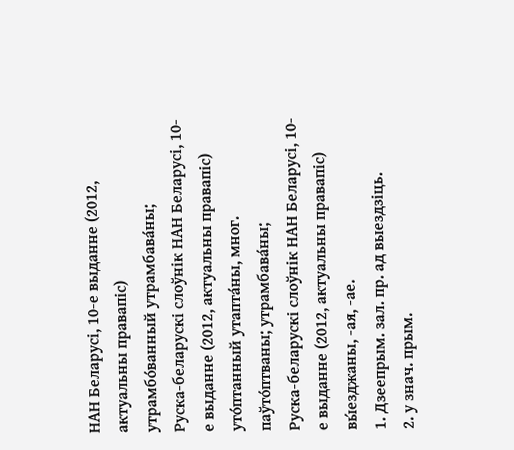НАН Беларусі, 10-е выданне (2012, актуальны правапіс)
утрамбо́ванный утрамбава́ны;
Руска-беларускі слоўнік НАН Беларусі, 10-е выданне (2012, актуальны правапіс)
уто́птанный утапта́ны, мног. паўто́птваны; утрамбава́ны;
Руска-беларускі слоўнік НАН Беларусі, 10-е выданне (2012, актуальны правапіс)
вы́езджаны, ‑ая, ‑ае.
1. Дзеепрым. зал. пр. ад выездзіць.
2. у знач. прым.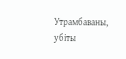Утрамбаваны, убіты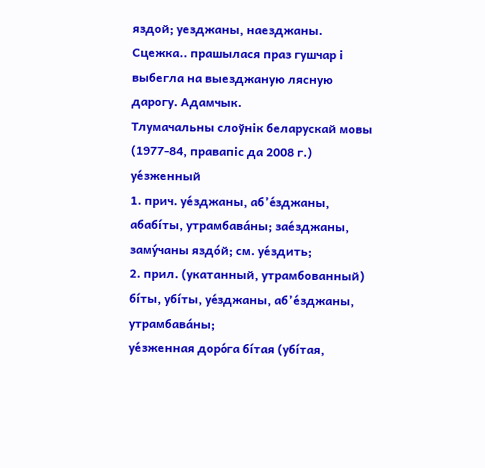яздой; уезджаны, наезджаны. Сцежка.. прашылася праз гушчар і выбегла на выезджаную лясную дарогу. Адамчык.
Тлумачальны слоўнік беларускай мовы (1977-84, правапіс да 2008 г.)
уе́зженный
1. прич. уе́зджаны, аб’е́зджаны, абабі́ты, утрамбава́ны; зае́зджаны, заму́чаны яздо́й; см. уе́здить;
2. прил. (укатанный, утрамбованный) бі́ты, убі́ты, уе́зджаны, аб’е́зджаны, утрамбава́ны;
уе́зженная доро́га бі́тая (убі́тая,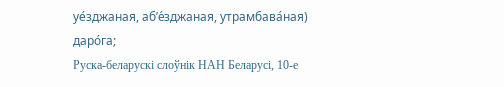уе́зджаная, аб’е́зджаная, утрамбава́ная) даро́га;
Руска-беларускі слоўнік НАН Беларусі, 10-е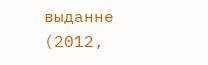выданне (2012,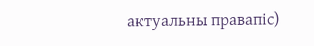актуальны правапіс)